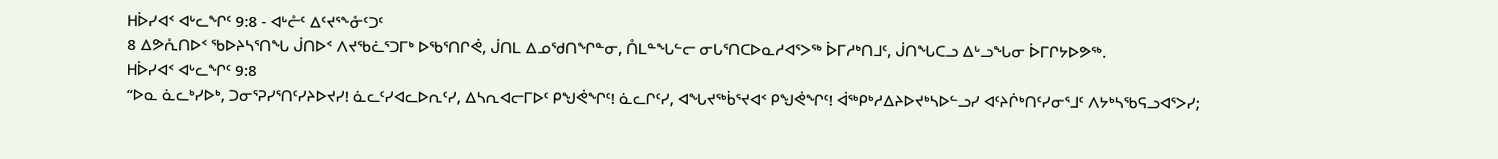ᕼᐆᓯᐊᑉ ᐊᒡᓚᖏᑦ 9:8 - ᐊᒡᓔᑦ ᐃᑦᔪᕐᖕᓁᑦᑐᑦ
8 ᐃᕗᕅᑎᐅᑉ ᖃᐅᔨᓴᕐᑎᖓ ᒎᑎᐅᑉ ᐱᔪᖃᓛᕐᑐᒥᒃ ᐅᖃᕐᑎᒋᕚ, ᒎᑎᒪ ᐃᓄᖁᑎᖏᓐᓂ, ᑍᒪᓐᖓᓪᓕ ᓂᒐᕐᑎᑕᐅᓇᓱᐊᕐᐳᖅ ᐆᒥᓱᒃᑎᒧᑦ, ᒎᑎᖓᑕᓗ ᐃᒡᓗᖓᓂ ᐆᒥᒋᔭᐅᕗᖅ.
ᕼᐆᓯᐊᑉ ᐊᒡᓚᖏᑦ 9:8
“ᐅᓇ ᓈᓚᒃᓯᐅᒃ, ᑐᓂᕐᕈᓯᕐᑎᑦᓯᔨᐅᔪᓯ! ᓈᓚᑦᓯᐊᓚᐅᕆᑦᓯ, ᐃᓴᕆᐊᓕᒥᐅᑦ ᑭᖑᕚᖏᑦ! ᓈᓚᒋᑦᓯ, ᐊᖓᔪᖅᑳᕐᔪᐊᑉ ᑭᖑᕚᖏᑦ! ᐋᖅᑭᒃᓱᐃᔨᐅᔪᒃᓴᐅᓪᓗᓯ ᐊᑦᔨᒌᒃᑎᑦᓯᓂᕐᒧᑦ ᐱᔭᒃᓴᖃᕋᓗᐊᕐᐳᓯ;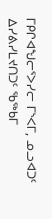ᒥᑭᒋᐊᖑᓕᕐᐳᓯᓕ ᒥᔅᐸᒥ, ᓄᓗᐊᑐᑦ ᐃᓯᕕᓯᒪᔪᑎᑐᑦ ᖃᖅᑲᒥ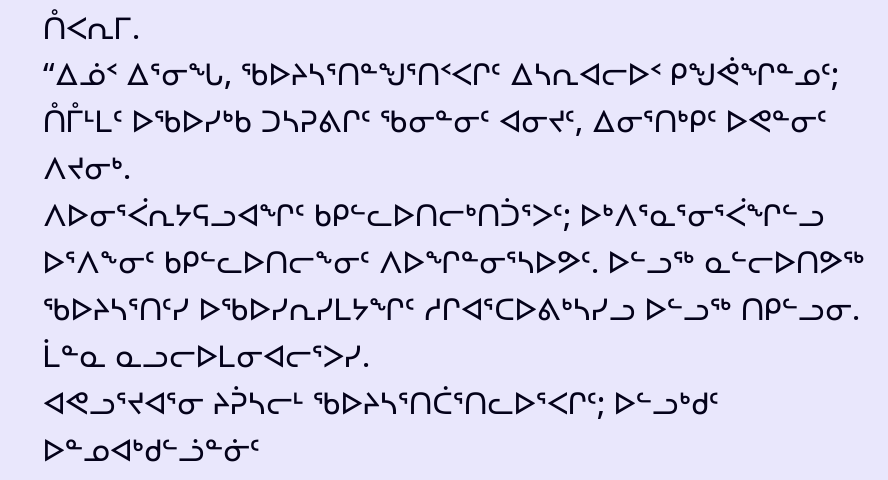ᑍᐸᕆᒥ.
“ᐃᓅᑉ ᐃᕐᓂᖓ, ᖃᐅᔨᓴᕐᑎᓐᖑᕐᑎᑉᐸᒋᑦ ᐃᓴᕆᐊᓕᐅᑉ ᑭᖑᕚᖏᓐᓄᑦ; ᑍᒤᒻᒪᑦ ᐅᖃᐅᓯᒃᑲ ᑐᓴᕈᕕᒋᑦ ᖃᓂᓐᓂᑦ ᐊᓂᔪᑦ, ᐃᓂᕐᑎᒃᑭᑦ ᐅᕙᓐᓂᑦ ᐱᔪᓂᒃ.
ᐱᐅᓂᕐᐹᕆᔭᕋᓗᐊᖏᑦ ᑲᑭᓪᓚᐅᑎᓕᒃᑎᑑᕐᐳᑦ; ᐅᒃᐱᕐᓇᕐᓂᕐᐹᖏᓪᓗ ᐅᕐᐱᖕᓂᑦ ᑲᑭᓪᓚᐅᑎᓕᖕᓂᑦ ᐱᐅᖏᓐᓂᕐᓴᐅᕗᑦ. ᐅᓪᓗᖅ ᓇᓪᓕᐅᑎᕗᖅ ᖃᐅᔨᓴᕐᑎᑦᓯ ᐅᖃᐅᓯᕆᓯᒪᔭᖏᑦ ᓱᒋᐊᕐᑕᐅᕕᒃᓴᓯᓗ ᐅᓪᓗᖅ ᑎᑭᓪᓗᓂ. ᒫᓐᓇ ᓇᓗᓕᐅᒪᓂᐊᓕᕐᐳᓯ.
ᐊᕙᓗᕐᔪᐊᕐᓂ ᔨᕉᓴᓕᒻ ᖃᐅᔨᓴᕐᑎᑖᕐᑎᓚᐅᕐᐸᒋᑦ; ᐅᓪᓗᒃᑯᑦ ᐅᓐᓄᐊᒃᑯᓪᓘᓐᓃᑦ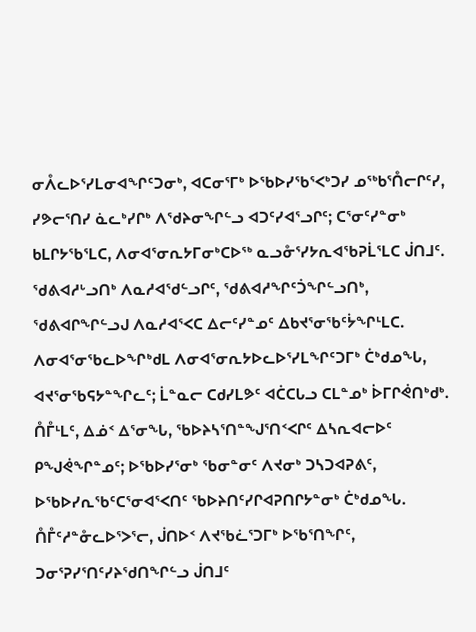ᓂᐰᓚᐅᕐᓯᒪᓂᐊᖏᑦᑐᓂᒃ, ᐊᑕᓂᕐᒥᒃ ᐅᖃᐅᓯᖃᕐᐸᒃᑐᓯ ᓄᖅᑲᕐᑍᓕᒋᑦᓯ,
ᓯᕗᓕᕐᑎᓯ ᓈᓚᒃᓯᒋᒃ ᐱᖁᔨᓂᖏᓪᓗ ᐊᑐᑦᓯᐊᕐᓗᒋᑦ; ᑕᕐᓂᑦᓯᓐᓂᒃ ᑲᒪᒋᔭᖃᕐᒪᑕ, ᐱᓂᐊᕐᓂᕆᔭᒥᓂᒃᑕᐅᖅ ᓇᓗᓁᕐᓯᔭᕆᐊᖃᕈᒫᕐᒪᑕ ᒎᑎᒧᑦ. ᖁᕕᐊᓱᒡᓗᑎᒃ ᐱᓇᓱᐊᖁᓪᓗᒋᑦ, ᖁᕕᐊᓱᖏᑦᑑᖏᓪᓗᑎᒃ, ᖁᕕᐊᒋᖏᓪᓗᒍ ᐱᓇᓱᐊᕐᐸᑕ ᐃᓕᑦᓯᓐᓄᑦ ᐃᑲᔪᕐᓂᖃᑦᔮᖏᒻᒪᑕ.
ᐱᓂᐊᕐᓂᖃᓚᐅᖏᒃᑯᒪ ᐱᓂᐊᕐᓂᕆᔭᐅᓚᐅᕐᓯᒪᖏᑦᑐᒥᒃ ᑖᒃᑯᓄᖓ, ᐊᔪᕐᓂᖃᕋᔭᓐᖏᓚᑦ; ᒫᓐᓇᓕ ᑕᑯᓯᒪᕗᑦ ᐊᑖᑕᒐᓗ ᑕᒪᓐᓄᒃ ᐆᒥᒋᕚᑎᒃᑯᒃ.
ᑍᒤᒻᒪᑦ, ᐃᓅᑉ ᐃᕐᓂᖓ, ᖃᐅᔨᓴᕐᑎᓐᖑᕐᑎᑉᐸᒋᑦ ᐃᓴᕆᐊᓕᐅᑦ ᑭᖑᕚᖏᓐᓄᑦ; ᐅᖃᐅᓯᕐᓂᒃ ᖃᓂᓐᓂᑦ ᐱᔪᓂᒃ ᑐᓴᑐᐊᕈᕕᑦ, ᐅᖃᐅᓯᕆᖃᑦᑕᕐᓂᐊᕐᐸᑎᑦ ᖃᐅᔨᑎᑦᓯᒋᐊᕈᑎᒋᔭᓐᓂᒃ ᑖᒃᑯᓄᖓ.
ᑍᒤᑦᓱᓐᓁᓚᐅᕐᐳᕐᓕ, ᒎᑎᐅᑉ ᐱᔪᖃᓛᕐᑐᒥᒃ ᐅᖃᕐᑎᖏᑦ, ᑐᓂᕐᕈᓯᕐᑎᑦᓯᔨᖁᑎᖏᓪᓗ ᒎᑎᒧᑦ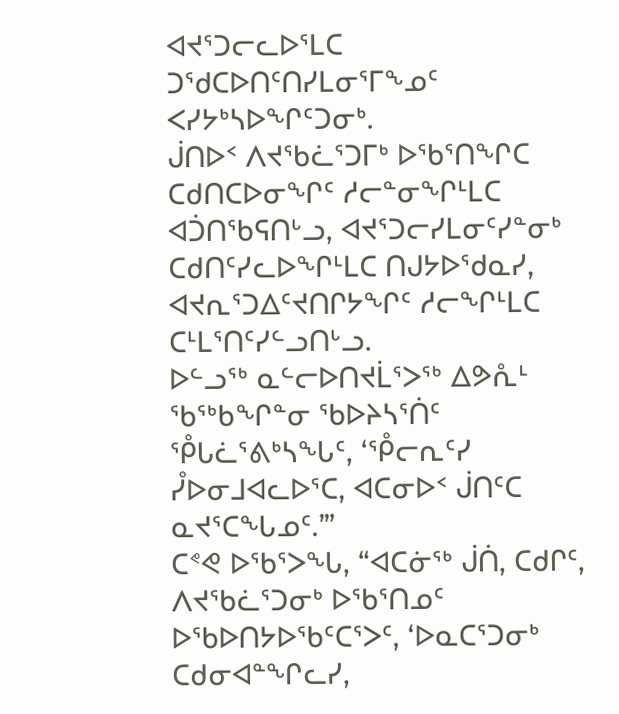ᐊᔪᕐᑐᓕᓚᐅᕐᒪᑕ ᑐᖁᑕᐅᑎᑦᑎᓯᒪᓂᕐᒥᖕᓄᑦ ᐸᓯᔭᒃᓴᐅᖏᑦᑐᓂᒃ.
ᒎᑎᐅᑉ ᐱᔪᖃᓛᕐᑐᒥᒃ ᐅᖃᕐᑎᖏᑕ ᑕᑯᑎᑕᐅᓂᖏᑦ ᓱᓕᓐᓂᖏᒻᒪᑕ ᐊᑑᑎᖃᕋᑎᒡᓗ, ᐊᔪᕐᑐᓕᓯᒪᓂᑦᓯᓐᓂᒃ ᑕᑯᑎᑦᓯᓚᐅᖏᒻᒪᑕ ᑎᒍᔭᐅᖁᓇᓯ, ᐊᔪᕆᕐᑐᐃᑦᔪᑎᒋᔭᖏᑦ ᓱᓕᖏᒻᒪᑕ ᑕᒻᒪᕐᑎᑦᓯᓪᓗᑎᒡᓗ.
ᐅᓪᓗᖅ ᓇᓪᓕᐅᑎᔪᒫᕐᐳᖅ ᐃᕗᕅᒻ ᖃᖅᑲᖏᓐᓂ ᖃᐅᔨᓴᕐᑏᑦ ᕾᒐᓛᕐᕕᒃᓴᖓᑦ, ‘ᕾᓕᕆᑦᓯ ᓮᐅᓂᒧᐊᓚᐅᕐᑕ, ᐊᑕᓂᐅᑉ ᒎᑎᑦᑕ ᓇᔪᕐᑕᖓᓄᑦ.’”
ᑕᕝᕙ ᐅᖃᕐᐳᖓ, “ᐊᑕᓃᖅ ᒎᑏ, ᑕᑯᒋᑦ, ᐱᔪᖃᓛᕐᑐᓂᒃ ᐅᖃᕐᑎᓄᑦ ᐅᖃᐅᑎᔭᐅᖃᑦᑕᕐᐳᑦ, ‘ᐅᓇᑕᕐᑐᓂᒃ ᑕᑯᓂᐊᓐᖏᓚᓯ,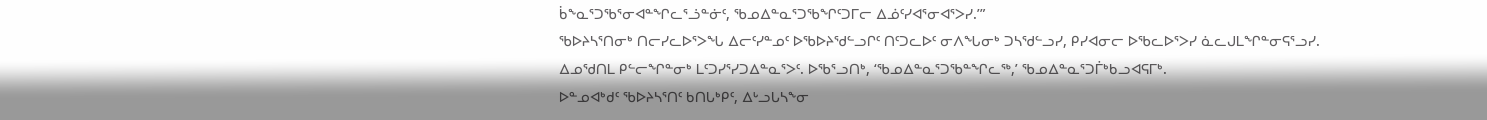ᑳᖕᓇᕐᑐᖃᕐᓂᐊᓐᖏᓚᕐᓘᓐᓃᑦ, ᖃᓄᐃᓐᓇᕐᑐᖃᖏᑦᑐᒥᓕ ᐃᓅᑦᓯᐊᕐᓂᐊᕐᐳᓯ.’”
ᖃᐅᔨᓴᕐᑎᓂᒃ ᑎᓕᓯᓚᐅᕐᐳᖓ ᐃᓕᑦᓯᓐᓄᑦ ᐅᖃᐅᔨᖁᓪᓗᒋᑦ ᑎᑦᑐᓚᐅᑦ ᓂᐱᖓᓂᒃ ᑐᓴᖁᓪᓗᓯ, ᑭᓯᐊᓂᓕ ᐅᖃᓚᐅᕐᐳᓯ ᓈᓚᒍᒪᖏᓐᓂᕋᕐᓗᓯ.
ᐃᓄᖁᑎᒪ ᑭᓪᓕᖏᓐᓂᒃ ᒪᑦᑐᓯᕐᓯᑐᐃᓐᓇᕐᐳᑦ. ᐅᖃᕐᓗᑎᒃ, ‘ᖃᓄᐃᓐᓇᕐᑐᖃᓐᖏᓚᖅ,’ ᖃᓄᐃᓐᓇᕐᑐᒦᒃᑲᓗᐊᕋᒥᒃ.
ᐅᓐᓄᐊᒃᑯᑦ ᖃᐅᔨᓴᕐᑎᑦ ᑲᑎᒐᒃᑭᑦ, ᐃᒡᓗᒐᓴᖕᓂ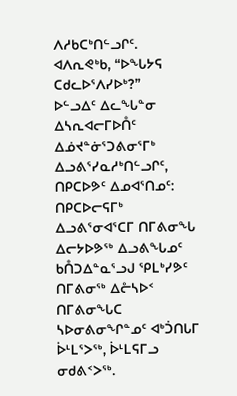ᐱᓱᑲᑕᒃᑎᓪᓗᒋᑦ. ᐊᐱᕆᕙᒃᑲ, “ᐅᖓᔭᕋ ᑕᑯᓚᐅᕐᐱᓯᐅᒃ?”
ᐅᓪᓗᐃᑦ ᐃᓚᖓᓐᓂ ᐃᓴᕆᐊᓕᒥᐅᑍᑦ ᐃᓅᔪᓐᓃᕐᑐᕕᓂᕐᒥᒃ ᐃᓗᕕᕐᓯᓇᓱᒃᑎᓪᓗᒋᑦ, ᑎᑭᑕᐅᕗᑦ ᐃᓄᐊᕐᑎᓄᑦ: ᑎᑭᑕᐅᓕᕋᒥᒃ ᐃᓗᕕᕐᓂᐊᕐᑕᒥ ᑎᒥᕕᓂᖓ ᐃᓕᔭᐅᕗᖅ ᐃᓗᕕᖓᓄᑦ ᑲᑍᑐᐃᓐᓇᕐᓗᒍ ᕿᒪᒃᓯᕗᑦ ᑎᒥᕕᓂᖅ ᐃᓔᓴᐅᑉ ᑎᒥᕕᓂᖓᑕ ᓴᐅᓂᕕᓂᖏᓐᓄᑦ ᐊᒃᑑᑎᒐᒥ ᐆᒻᒪᕐᐳᖅ, ᐆᒻᒪᕋᒥᓗ ᓂᑯᕕᑉᐳᖅ.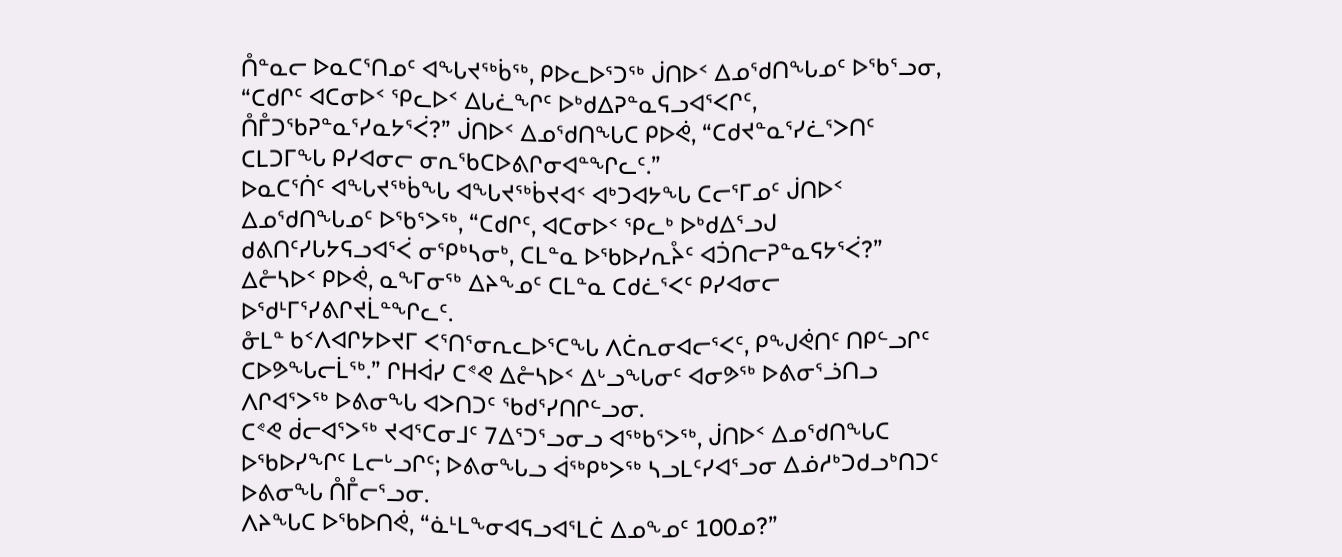ᑍᓐᓇᓕ ᐅᓇᑕᕐᑎᓄᑦ ᐊᖓᔪᖅᑳᖅ, ᑭᐅᓚᐅᕐᑐᖅ ᒎᑎᐅᑉ ᐃᓄᖁᑎᖓᓄᑦ ᐅᖃᕐᓗᓂ, “ᑕᑯᒋᑦ ᐊᑕᓂᐅᑉ ᕿᓚᐅᑉ ᐃᒐᓛᖏᑦ ᐅᒃᑯᐃᕈᓐᓇᕋᓗᐊᕐᐸᒋᑦ, ᑍᒤᑐᖃᕈᓐᓇᕐᓯᓇᔭᕐᐹ?” ᒎᑎᐅᑉ ᐃᓄᖁᑎᖓᑕ ᑭᐅᕚ, “ᑕᑯᔪᓐᓇᕐᓯᓛᕐᐳᑎᑦ ᑕᒪᑐᒥᖓ ᑭᓯᐊᓂᓕ ᓂᕆᖃᑕᐅᕕᒋᓂᐊᓐᖏᓚᑦ.”
ᐅᓇᑕᕐᑏᑦ ᐊᖓᔪᖅᑳᖓ ᐊᖓᔪᖅᑳᔪᐊᑉ ᐊᒃᑐᐊᔭᖓ ᑕᓕᕐᒥᓄᑦ ᒎᑎᐅᑉ ᐃᓄᖁᑎᖓᓄᑦ ᐅᖃᕐᐳᖅ, “ᑕᑯᒋᑦ, ᐊᑕᓂᐅᑉ ᕿᓚᒃ ᐅᒃᑯᐃᕐᓗᒍ ᑯᕕᑎᑦᓯᒐᔭᕋᓗᐊᕐᐹ ᓂᕿᒃᓴᓂᒃ, ᑕᒪᓐᓇ ᐅᖃᐅᓯᕆᔧᑦ ᐊᑑᑎᓕᕈᓐᓇᕋᔭᕐᐹ?” ᐃᓔᓴᐅᑉ ᑭᐅᕚ, ᓇᖕᒥᓂᖅ ᐃᔨᖕᓄᑦ ᑕᒪᓐᓇ ᑕᑯᓛᕐᐸᑦ ᑭᓯᐊᓂᓕ ᐅᖁᒻᒥᕐᓯᕕᒋᔪᒫᓐᖏᓚᑦ.
ᓁᒪᓐ ᑲᑉᐱᐊᒋᔭᐅᔪᒥ ᐸᕐᑎᕐᓂᕆᓚᐅᕐᑕᖓ ᐱᑖᕆᓂᐊᓕᕐᐸᑦ, ᑭᖑᕚᑎᑦ ᑎᑭᓪᓗᒋᑦ ᑕᐅᕗᖓᓕᒫᖅ.” ᒋᕼᐋᓯ ᑕᕝᕙ ᐃᓔᓴᐅᑉ ᐃᒡᓗᖓᓂᑦ ᐊᓂᕗᖅ ᐅᕕᓂᕐᓘᑎᓗ ᐱᒋᐊᕐᐳᖅ ᐅᕕᓂᖓ ᐊᐳᑎᑐᑦ ᖃᑯᕐᓯᑎᒋᓪᓗᓂ.
ᑕᕝᕙ ᑰᓕᐊᕐᐳᖅ ᔪᐊᕐᑕᓂᒧᑦ 7ᐃᕐᑐᕐᓗᓂᓗ ᐊᖅᑲᕐᐳᖅ, ᒎᑎᐅᑉ ᐃᓄᖁᑎᖓᑕ ᐅᖃᐅᓯᖏᑦ ᒪᓕᒡᓗᒋᑦ; ᐅᕕᓂᖓᓗ ᐋᖅᑭᒃᐳᖅ ᓴᓗᒪᑦᓯᐊᕐᓗᓂ ᐃᓅᓱᒃᑐᑯᓗᒃᑎᑐᑦ ᐅᕕᓂᖓ ᑍᒤᓕᕐᓗᓂ.
ᐱᔨᖓᑕ ᐅᖃᐅᑎᕚ, “ᓈᒻᒪᖕᓂᐊᕋᓗᐊᕐᒪᑖ ᐃᓄᖕᓄᑦ 100ᓄ?”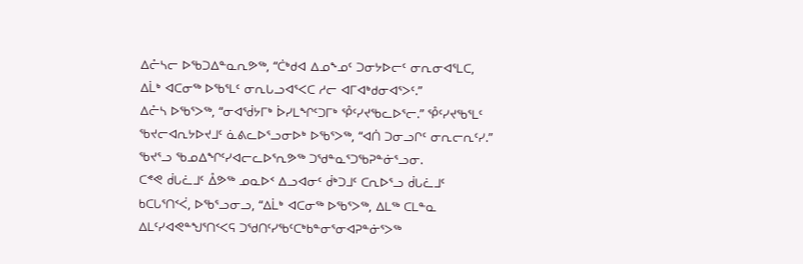ᐃᓔᓴᓕ ᐅᖃᑐᐃᓐᓇᕆᕗᖅ, “ᑖᒃᑯᐊ ᐃᓄᖕᓄᑦ ᑐᓂᔭᐅᓕᑦ ᓂᕆᓂᐊᕐᒪᑕ, ᐃᒫᒃ ᐊᑕᓂᖅ ᐅᖃᕐᒪᑦ ᓂᕆᒐᓗᐊᕐᐸᑕ ᓱᓕ ᐊᒥᐊᒃᑯᓂᐊᕐᐳᑦ.”
ᐃᓔᓴ ᐅᖃᕐᐳᖅ, “ᓂᐊᖂᔭᒥᒃ ᐆᓯᒪᖏᑦᑐᒥᒃ ᕾᑦᓯᔪᖃᓚᐅᕐᓕ.” ᕾᑦᓯᔪᖃᕐᒪᑦ ᖃᔪᓕᐊᕆᔭᐅᔪᒧᑦ ᓈᕕᓚᐅᕐᓗᓂᐅᒃ ᐅᖃᕐᐳᖅ, “ᐊᑏ ᑐᓂᓗᒋᑦ ᓂᕆᓕᕆᑦᓯ.” ᖃᔪᕐᓗ ᖃᓄᐃᖏᑦᓯᐊᓕᓚᐅᕐᕆᕗᖅ ᑐᖁᓐᓇᕐᑐᖃᕈᓐᓃᕐᓗᓂ.
ᑕᕝᕙ ᑰᒐᓛᒧᑦ ᐂᕗᖅ ᓄᓇᐅᑉ ᐃᓗᐊᓂᑦ ᑰᒃᑐᒧᑦ ᑕᕆᐅᕐᓗ ᑰᒐᓛᒧᑦ ᑲᑕᒐᕐᑎᑉᐹ, ᐅᖃᕐᓗᓂᓗ, “ᐃᒫᒃ ᐊᑕᓂᖅ ᐅᖃᕐᐳᖅ, ᐃᒪᖅ ᑕᒪᓐᓇ ᐃᒪᑦᓯᐊᕙᓐᖑᕐᑎᑉᐸᕋ ᑐᖁᑎᑦᓯᖃᑦᑕᒃᑲᓐᓂᕐᓂᐊᕈᓐᓃᕐᐳᖅ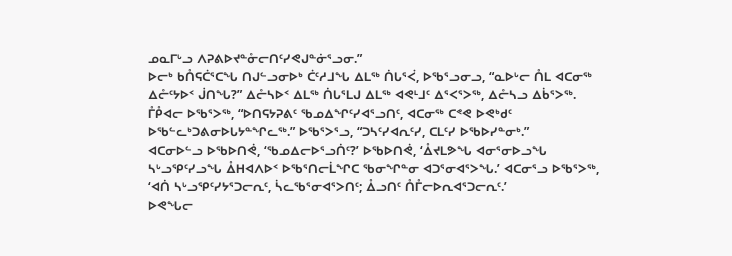ᓄᓇᒥᒡᓗ ᐱᕈᕕᐅᔪᓐᓁᓕᑎᑦᓯᕙᒍᓐᓃᕐᓗᓂ.”
ᐅᓕᒃ ᑲᑍᕋᑖᕐᑕᖓ ᑎᒍᓪᓗᓂᐅᒃ ᑖᑦᓱᒧᖓ ᐃᒪᖅ ᑏᒐᕐᐹ, ᐅᖃᕐᓗᓂᓗ, “ᓇᐅᒡᓕ ᑍᒪ ᐊᑕᓂᖅ ᐃᓔᑦᔭᐅᑉ ᒎᑎᖓ?” ᐃᓔᓴᐅᑉ ᐃᒪᖅ ᑏᒐᕐᒪᒍ ᐃᒪᖅ ᐊᕙᒻᒧᑦ ᐃᕐᐸᕐᐳᖅ, ᐃᓔᓴᓗ ᐃᑳᕐᐳᖅ.
ᒤᑬᐊᓕ ᐅᖃᕐᐳᖅ, “ᐅᑎᕋᔭᕈᕕᑦ ᖃᓄᐃᖏᑦᓯᐊᕐᓗᑎᑦ, ᐊᑕᓂᖅ ᑕᕝᕙ ᐅᕙᒃᑯᑦ ᐅᖃᓪᓚᒃᑐᕕᓂᐅᒐᔭᓐᖏᓚᖅ.” ᐅᖃᕐᐳᕐᓗ, “ᑐᓴᑦᓯᐊᕆᑦᓯ, ᑕᒪᑦᓯ ᐅᖃᐅᓯᓐᓂᒃ.”
ᐊᑕᓂᐅᓪᓗ ᐅᖃᐅᑎᕚ, ‘ᖃᓄᐃᓕᐅᕐᓗᑏᑦ?’ ᐅᖃᐅᑎᕚ, ‘ᐂᔪᒪᕗᖓ ᐊᓂᕐᓂᐅᓗᖓ ᓴᒡᓗᕿᑦᓯᓗᖓ ᐂᕼᐊᐱᐅᑉ ᐅᖃᕐᑎᓕᒫᖏᑕ ᖃᓂᖏᓐᓂ ᐊᑐᕐᓂᐊᕐᐳᖓ.’ ᐊᑕᓂᕐᓗ ᐅᖃᕐᐳᖅ, ‘ᐊᑏ ᓴᒡᓗᕿᑦᓯᔭᕐᑐᓕᕆᑦ, ᓵᓚᖃᕐᓂᐊᕐᐳᑎᑦ; ᐂᓗᑎᑦ ᑍᒤᓕᐅᕆᐊᕐᑐᓕᕆᑦ.’
ᐅᕙᖓᓕ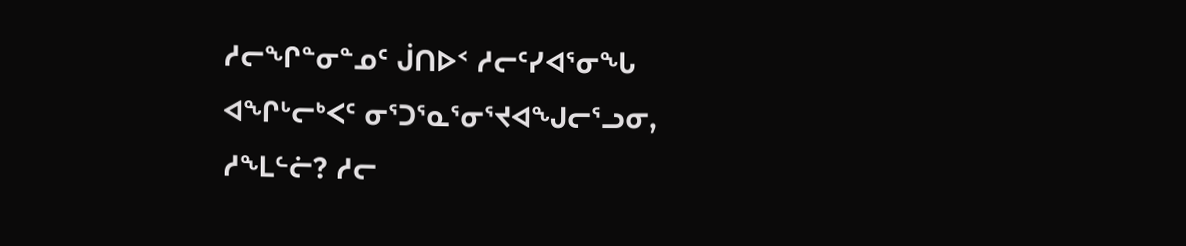ᓱᓕᖏᓐᓂᓐᓄᑦ ᒎᑎᐅᑉ ᓱᓕᑦᓯᐊᕐᓂᖓ ᐊᖏᒡᓕᒃᐸᑦ ᓂᕐᑐᕐᓇᕐᓂᕐᔪᐊᖑᓕᕐᓗᓂ, ᓱᖕᒪᓪᓖ? ᓱᓕ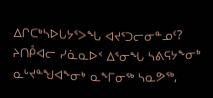ᐃᒋᑕᒃᓴᐅᒐᔭᕐᐳᖓ ᐊᔪᕐᑐᓕᓂᓐᓄᑦ?
ᔨᑎᑬᐊᓕ ᓯᓈᓇᐅᑉ ᐃᕐᓂᖓ ᓴᕕᕋᔭᖕᓂᒃ ᓇᒡᔪᓐᖑᐊᖕᓂᒃ ᓇᖕᒥᓂᖅ ᓴᓇᕗᖅ,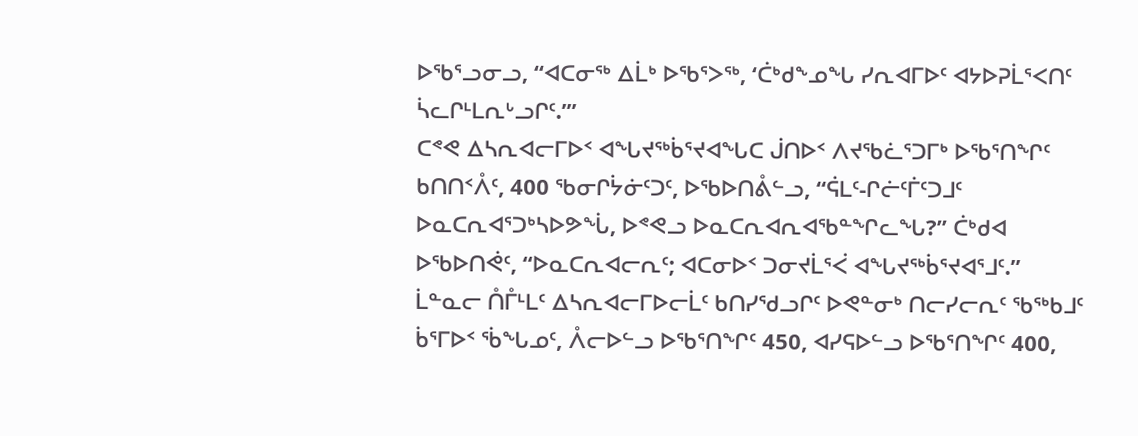ᐅᖃᕐᓗᓂᓗ, “ᐊᑕᓂᖅ ᐃᒫᒃ ᐅᖃᕐᐳᖅ, ‘ᑖᒃᑯᖕᓄᖓ ᓯᕆᐊᒥᐅᑦ ᐊᔭᐅᕈᒫᕐᐸᑎᑦ ᓵᓚᒋᒻᒪᕆᒡᓗᒋᑦ.’”
ᑕᕝᕙ ᐃᓴᕆᐊᓕᒥᐅᑉ ᐊᖓᔪᖅᑳᕐᔪᐊᖓᑕ ᒎᑎᐅᑉ ᐱᔪᖃᓛᕐᑐᒥᒃ ᐅᖃᕐᑎᖏᑦ ᑲᑎᑎᑉᐰᑦ, 400 ᖃᓂᒋᔮᓃᑦᑐᑦ, ᐅᖃᐅᑎᕔᓪᓗ, “ᕌᒪᑦ-ᒋᓖᑦᒦᑦᑐᒧᑦ ᐅᓇᑕᕆᐊᕐᑐᒃᓴᐅᕗᖔ, ᐅᕝᕙᓗ ᐅᓇᑕᕆᐊᕆᐊᖃᓐᖏᓚᖓ?” ᑖᒃᑯᐊ ᐅᖃᐅᑎᕚᑦ, “ᐅᓇᑕᕆᐊᓕᕆᑦ; ᐊᑕᓂᐅᑉ ᑐᓂᔪᒫᕐᐹ ᐊᖓᔪᖅᑳᕐᔪᐊᕐᒧᑦ.”
ᒫᓐᓇᓕ ᑍᒤᒻᒪᑦ ᐃᓴᕆᐊᓕᒥᐅᓕᒫᑦ ᑲᑎᓯᖁᓗᒋᑦ ᐅᕙᓐᓂᒃ ᑎᓕᓯᓕᕆᑦ ᖃᖅᑲᒧᑦ ᑳᕐᒥᐅᑉ ᖄᖓᓄᑦ, ᐰᓕᐅᓪᓗ ᐅᖃᕐᑎᖏᑦ 450, ᐊᓯᕋᐅᓪᓗ ᐅᖃᕐᑎᖏᑦ 400,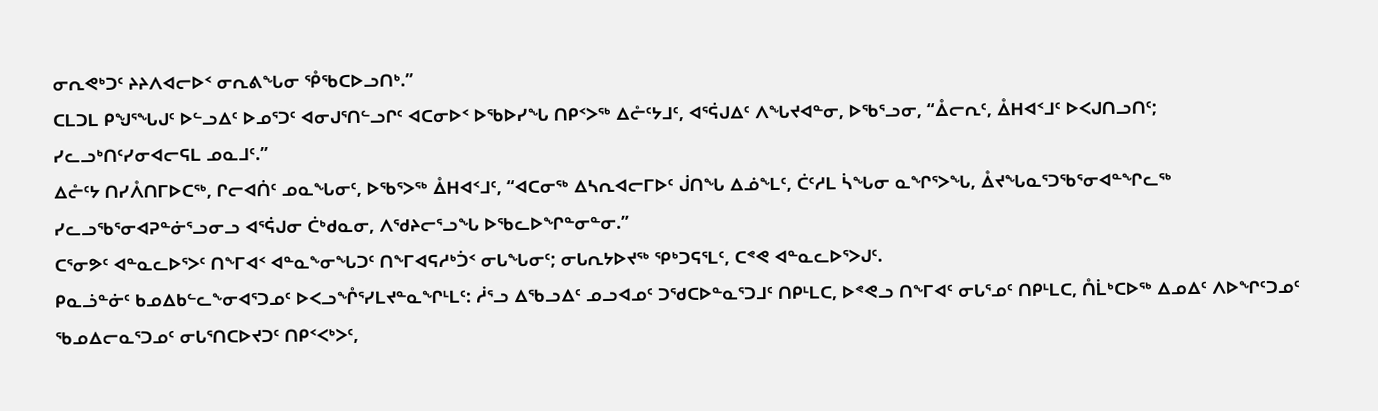ᓂᕆᕙᒃᑐᑦ ᔨᔨᐱᐊᓕᐅᑉ ᓂᕆᕕᖓᓂ ᕾᖃᑕᐅᓗᑎᒃ.”
ᑕᒪᑐᒪ ᑭᖑᕐᖓᒍᑦ ᐅᓪᓗᐃᑦ ᐅᓄᕐᑐᑦ ᐊᓂᒍᕐᑎᓪᓗᒋᑦ ᐊᑕᓂᐅᑉ ᐅᖃᐅᓯᖓ ᑎᑭᑉᐳᖅ ᐃᓔᑦᔭᒧᑦ, ᐊᕐᕌᒍᐃᑦ ᐱᖓᔪᐊᓐᓂ, ᐅᖃᕐᓗᓂ, “ᐂᓕᕆᑦ, ᐂᕼᐊᑉᒧᑦ ᐅᐸᒍᑎᓗᑎᑦ; ᓯᓚᓗᒃᑎᑦᓯᓂᐊᓕᕋᒪ ᓄᓇᒧᑦ.”
ᐃᓔᑦᔭ ᑎᓯᐰᑎᒥᐅᑕᖅ, ᒋᓕᐊᑏᑦ ᓄᓇᖓᓂᑦ, ᐅᖃᕐᐳᖅ ᐂᕼᐊᑉᒧᑦ, “ᐊᑕᓂᖅ ᐃᓴᕆᐊᓕᒥᐅᑦ ᒎᑎᖓ ᐃᓅᖕᒪᑦ, ᑖᑦᓱᒪ ᓵᖓᓂ ᓇᖏᕐᐳᖓ, ᐂᔪᖓᓇᕐᑐᖃᕐᓂᐊᓐᖏᓚᖅ ᓯᓚᓗᖃᕐᓂᐊᕈᓐᓃᕐᓗᓂᓗ ᐊᕐᕌᒍᓂ ᑖᒃᑯᓇᓂ, ᐱᖁᔨᓕᕐᓗᖓ ᐅᖃᓚᐅᖏᓐᓂᓐᓂ.”
ᑕᕐᓂᕗᑦ ᐊᓐᓇᓚᐅᕐᐳᑦ ᑎᖕᒥᐊᑉ ᐊᓐᓇᖕᓂᖓᑐᑦ ᑎᖕᒥᐊᕋᓱᒃᑑᑉ ᓂᒐᖓᓂᑦ; ᓂᒐᕆᔭᐅᔪᖅ ᕿᒃᑐᕋᕐᒪᑦ, ᑕᕝᕙ ᐊᓐᓇᓚᐅᕐᐳᒍᑦ.
ᑭᓇᓘᓐᓃᑦ ᑲᓄᐃᑲᓪᓚᖕᓂᐊᕐᑐᓄᑦ ᐅᐸᓗᖎᕐᓯᒪᔪᓐᓇᖏᒻᒪᑦ: ᓲᕐᓗ ᐃᖃᓗᐃᑦ ᓄᓗᐊᓄᑦ ᑐᖁᑕᐅᓐᓇᕐᑐᒧᑦ ᑎᑭᒻᒪᑕ, ᐅᕝᕙᓗ ᑎᖕᒥᐊᑦ ᓂᒐᕐᓄᑦ ᑎᑭᒻᒪᑕ, ᑍᒫᒃᑕᐅᖅ ᐃᓄᐃᑦ ᐱᐅᖏᑦᑐᓄᑦ ᖃᓄᐃᓕᓇᕐᑐᓄᑦ ᓂᒐᕐᑎᑕᐅᔪᑐᑦ ᑎᑭᑉᐸᒃᐳᑦ,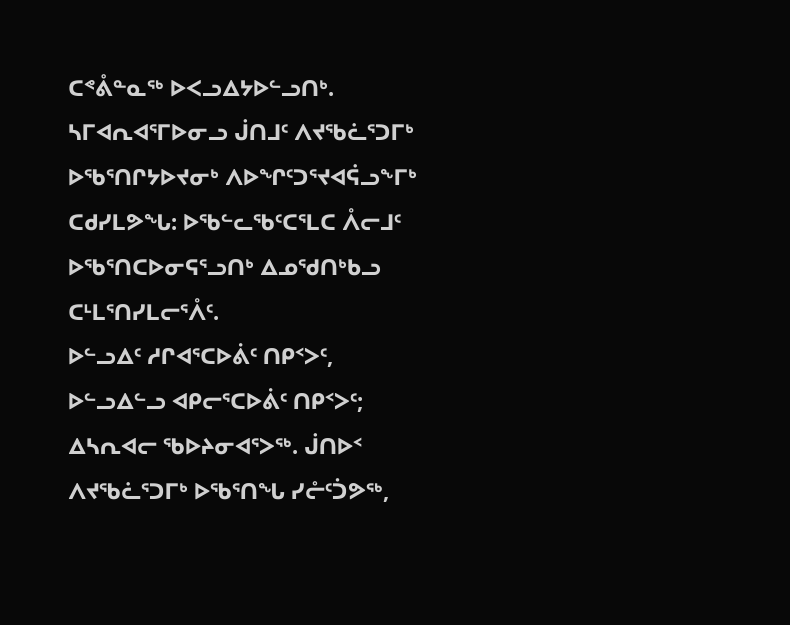ᑕᕝᕔᓐᓇᖅ ᐅᐸᓗᐃᔭᐅᓪᓗᑎᒃ.
ᓴᒥᐊᕆᐊᕐᒥᐅᓂᓗ ᒎᑎᒧᑦ ᐱᔪᖃᓛᕐᑐᒥᒃ ᐅᖃᕐᑎᒋᔭᐅᔪᓂᒃ ᐱᐅᖏᑦᑐᕐᔪᐊᕌᓗᖕᒥᒃ ᑕᑯᓯᒪᕗᖓ: ᐅᖃᓪᓚᖃᑦᑕᕐᒪᑕ ᐰᓕᒧᑦ ᐅᖃᕐᑎᑕᐅᓂᕋᕐᓗᑎᒃ ᐃᓄᖁᑎᒃᑲᓗ ᑕᒻᒪᕐᑎᓯᒪᓕᕐᐰᑦ.
ᐅᓪᓗᐃᑦ ᓱᒋᐊᕐᑕᐅᕖᑦ ᑎᑭᑉᐳᑦ, ᐅᓪᓗᐃᓪᓗ ᐊᑭᓕᕐᑕᐅᕖᑦ ᑎᑭᑉᐳᑦ; ᐃᓴᕆᐊᓕ ᖃᐅᔨᓂᐊᕐᐳᖅ. ᒎᑎᐅᑉ ᐱᔪᖃᓛᕐᑐᒥᒃ ᐅᖃᕐᑎᖓ ᓯᓔᑦᑑᕗᖅ,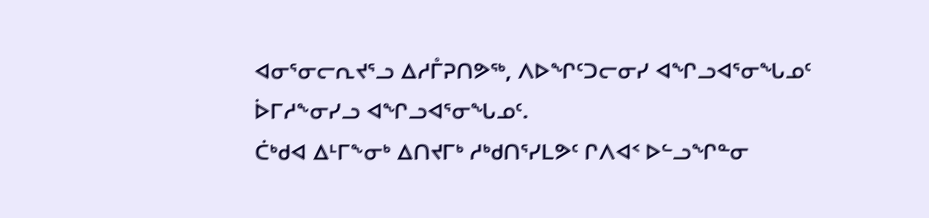ᐊᓂᕐᓂᓕᕆᔪᕐᓗ ᐃᓱᒤᕈᑎᕗᖅ, ᐱᐅᖏᑦᑐᓕᓂᓯ ᐊᖏᓗᐊᕐᓂᖓᓄᑦ ᐆᒥᓱᖕᓂᓯᓗ ᐊᖏᓗᐊᕐᓂᖓᓄᑦ.
ᑖᒃᑯᐊ ᐃᒻᒥᖕᓂᒃ ᐃᑎᔪᒥᒃ ᓱᒃᑯᑎᕐᓯᒪᕗᑦ ᒋᐱᐊᑉ ᐅᓪᓗᖏᓐᓂ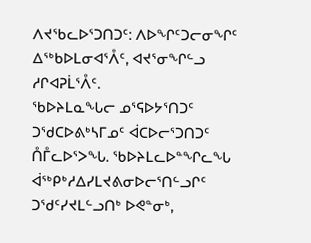ᐱᔪᖃᓚᐅᕐᑐᑎᑐᑦ: ᐱᐅᖏᑦᑐᓕᓂᖏᑦ ᐃᖅᑲᐅᒪᓂᐊᕐᐰᑦ, ᐊᔪᕐᓂᖏᓪᓗ ᓱᒋᐊᕈᒫᕐᐰᑦ.
ᖃᐅᔨᒪᓇᖓᓕ ᓄᕐᕋᐅᔭᕐᑎᑐᑦ ᑐᖁᑕᐅᕕᒃᓴᒥᓄᑦ ᐋᑕᐅᓕᕐᑐᑎᑐᑦ ᑍᒤᓚᐅᕐᐳᖓ. ᖃᐅᔨᒪᓚᐅᓐᖏᓚᖓ ᐋᖅᑭᒃᓱᐃᓯᒪᔪᕕᓂᐅᓕᕐᑎᓪᓗᒋᑦ ᑐᖁᑦᓯᔪᒪᓪᓗᑎᒃ ᐅᕙᓐᓂᒃ,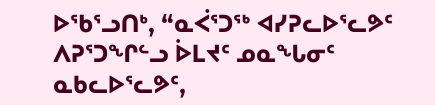ᐅᖃᕐᓗᑎᒃ, “ᓇᐹᕐᑐᖅ ᐊᓯᕈᓚᐅᕐᓚᕗᑦ ᐱᕈᕐᑐᖏᓪᓗ ᐆᒪᔪᑦ ᓄᓇᖓᓂᑦ ᓇᑲᓚᐅᕐᓚᕗᑦ,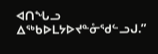ᐊᑎᖓᓗ ᐃᖅᑲᐅᒪᔭᐅᔪᓐᓁᖁᓪᓗᒍ.”